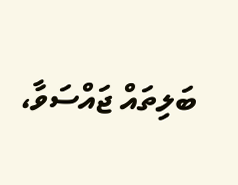ބަލިތައް ޖައްސަވާ،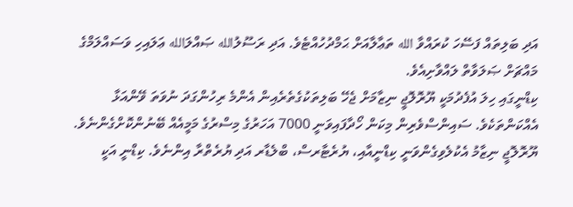އަދި ބަލިތައް ފަސޭހަ ކުރައްވާ الله ތަޢާލާއަށް ޙަމްދުހުއްޓެވެ. އަދި ރަސޫލުالله ޞައްލަالله ޢަލައިހި ވަސައްލަމްގެ މައްޗަށް ޞަލަވާތް ލައްވާށިއެވެ.
ކިޑްނީގައި ހިލަ އުފެދުމަކީ ޔޫރޮލޮޖީ ނިޒާމަށް ޖެހޭ ބަލިތަކުގެތެރެއިން އެންމެ ރިހުންގަދަ ނުވަތަ ވޭންއަޅާ އެއްކަންތަކެވެ. ސައިންސްވެރިން މިކަން ހޯދާފައިވަނީ 7000 އަހަރުގެ މިސްރުގެ މަމީއެއް ބޭނުންކޮށްގެންނެވެ.
ޔޫރޮލޮޖީ ނިޒާމު އެކުލެވިގެންވަނީ ކިޑްނީއާއި، ޔުރެޓާރސް، ބްލެޑާރ އަދި ޔުރެތްރާ އިންނެވެ. ކިޑްނީ އަކީ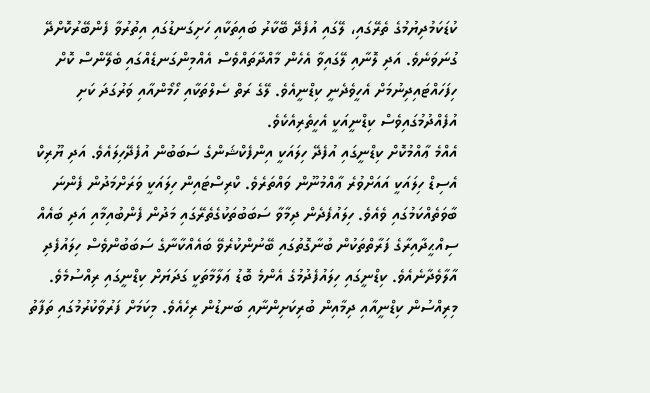ކުޑަކަމުދިޔުމުގެ ތެރޭގައި، ލޭގައި އުފެދޭ ބޭކާރު ބައިތަކާއި ހަށިގަނޑުގައި އިތުރުވާ ފެންބޭރުކޮށްދޭ ގުނަވަނެވެ. އަދި ލޮނާއި ލޭގައިވާ އެހެން މާއްދާތައްވެސް އެއްމިންގަނޑެއްގައި ބެލޭންސް ކޮށް ހިފަހައްޓައިދިނުމަށް އެހީވެދެނީ ކިޑްނީއެވެ. ލޭގެ ރަތް ސެލްތަކާއި ހޯމޯންއާއި ވަރުގަދަ ކަށި އުފެއްދުމުގައިވެސް ކިޑްނީއަކީ އެހީތެރިއެކެވެ.
އެއްމެ ޢާއްމުކޮށް ކިޑްނީގައި އުފެދޭ ހިލައަކީ އިންފެކްޝަންގެ ސަބަބުން އުފެދޭހިލައެވެ. އަދި ޔޫރިކް އެސިޑް ހިލައަކީ އައަށްވުރެ ޢާއްމުނޫން ވައްތަރެވެ. ކްރިސްޓައިން ހިލައަކީ ވަރަށްމަދުން ފެންނަ ބާވަތެއްކަމުގައި ވެއެވެ. ހިލައުފެދެން ދިމާވާ ސަބަބުތަކުގެތެރޭގައި މަދުން ފެންބުއިމާއި އަދި ބައެއް ސިއްޙީދާއިރާގެ ފަރާތްތަކުން ބުނާގޮތުގައި ބޭނުންކުރެވޭ ބައެއްކާނާގެ ސަބަބުންވެސް ހިލައުފެދި އާލާވެދާނެއެވެ. ކިޑްނީގައި ހިލައުފެދުމުގެ އެންމެ ބޮޑު ޢަލާމާތަކީ ގަދަޔަށް ކިޑްނީގައި ރިއްސުމެވެ. މިރިއްސުން ކިޑްނީއާއި ދިމާއިން ބުރިކަށިންނާއި ބަނޑުން ރިހެއެވެ. މިކަމަށް ފަރުވާކުރުމުގައި ތަފާތު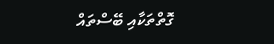ގޮތްތަކާއި ބޭސްތައް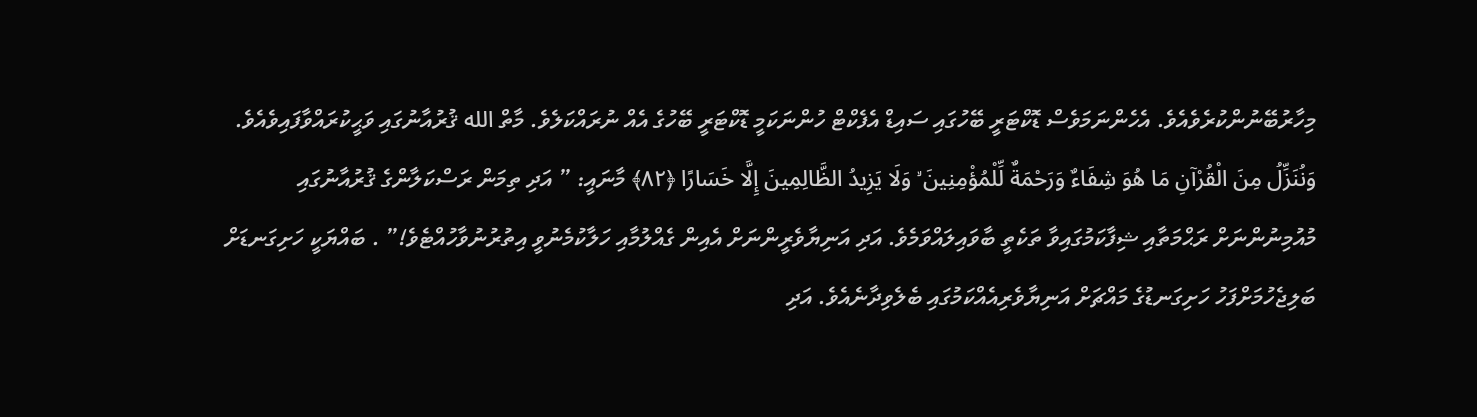މިހާރުބޭނުންކުރެވެއެވެ. އެހެންނަމަވެސް ޑޮކްޓަރީ ބޭހުގައި ސައިޑް އެފެކްޓް ހުންނަކަމީ ޑޮކްޓަރީ ބޭހުގެ އެއް ނުރައްކަލެވެ. މާތް الله ޤުރުއާނުގައި ވަޙީކުރައްވާފައިވެއެވެ.
وَنُنَزِّلُ مِنَ الْقُرْآنِ مَا هُوَ شِفَاءٌ وَرَحْمَةٌ لِّلْمُؤْمِنِينَ ۙ وَلَا يَزِيدُ الظَّالِمِينَ إِلَّا خَسَارًا ﴿٨٢﴾ މާނައީ: ” އަދި ތިމަން ރަސްކަލާންގެ ޤުރުއާނުގައި މުއުމިނުންނަށް ރަޙްމަތާއި ޝިފާކަމުގައިވާ ތަކެތީ ބާވައިލައްވަމެވެ. އަދި އަނިޔާވެރީންނަށް އެއިން ގެއްލުމާއި ހަލާކުމެނުވީ އިތުރުނުވާހުއްޓެވެ!” . ބައްޔަކީ ހަށިގަނޑަށް ބަލިޖެހުމަށްފަހު ހަށިގަނޑުގެ މައްޗަށް އަނިޔާވެރިއެއްކަމުގައި ބެލެވިދާނެއެވެ. އަދި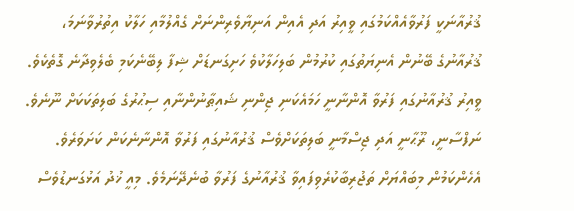ޤުރުއާނަކީ ފަރުވާއެއްކަމުގައި ވީއިރު އަދި އެއިން އަނިޔާވެރިންނަށް ގެއްލުމާއި ހަލާކު އިތުރުވާނަމަ، ޤުރުއާނުގެ ބޭނުން އެނިޔަތުގައި ކުރުމުން ބަލިހަލާކުވެ ހަށިގަނޑަށް ޝިފާ ލިބޭނެކަމި ބެލެވިދާނެ ގޮތެކެވެ. ވީއިރު ޤުރުއާނުގައި ފަރުވާ އޮންނާނީ ހަމައެކަނި ޖިންނި ޝައިޠާނުންނާއި ސިޙުރުގެ ބަލިތަކަކަށް ނޫނެވެ. ނަފްސާނީ، ރޫޙާނީ އަދި ޖިސްމާނީ ބަލިތަކަށްވެސް ޤުރުއާނުގައި ފަރުވާ އޮންނާނެކަން ކަށަވަރެވެ. އެހެންކަމުން މިބައްޔަށް ތަޖުރިބާކުރެވިފައިވާ ޤުރުއާނުގެ ފަރުވާ ބުނެދޭނަމެވެ. މިއީ ޚުދު އަޅުގަނޑުވެސް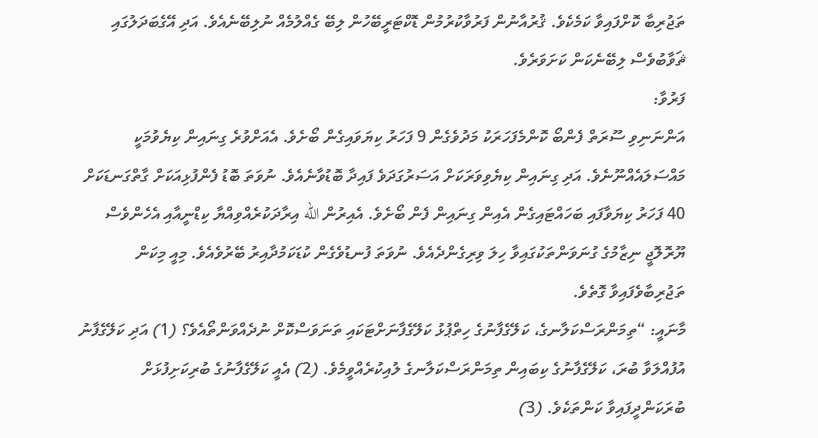ތަޖުރިބާ ކޮށްފައިވާ ކަމެކެވެ. ޤުރުއާނުން ފަރުވާކުރުމުން ޑޮކްޓަރީބޭހުން ލިބޭ ގެއްލުމެއް ނުލިބޭނެއެވެ. އަދި އޭގެބަދަލުގައި ޘަވާބުވެސް ލިބޭނެކަން ކަށަވަރެވެ.
ފަރުވާ:
އަންނަނިވި ސޫރަތް ފެންބޯ ކޮންމެފަހަރަކު މަދުވެގެން 9 ފަހަރު ކިޔަވައިގެން ބޯށެވެ. އެއަށްވުރެ ގިނައިން ކިޔެވުމަކީ މައްސަލައެއްނޫނެވެ. އަދި ގިނައިން ކިޔެވިވަރަކަށް އަސަރުގަދަވެ ފައިދާ ބޮޑުވާނެއެވެ. ނުވަތަ ބޮޑު ފެންފުޅިއަކަށް ގާތްގަނޑަކަށް 40 ފަހަރު ކިޔަވާފައި ބަހައްޓައިގެން އެއިން ގިނައިން ފެން ބޯށެވެ. އެއިރުން الله އިރާދަކުރެއްވިއްޔާ ކިޑްނީއާއި އެހެންވެސް ޔޫރޮލޮޖީ ނިޒާމުގެ ގުނަވަންތަކުގައިވާ ހިލަ ވިރިގެންދެއެވެ. ނުވަތަ ފުނޑުވެގެން ކުޑަކަމުދާއިރު ބޭރުވެއެވެ. މިއީ މިކަން ތަޖުރިބާވެފައިވާ ގޮތެވެ.
މާނައީ: “ތިމަންރަސްކަލާނގެ، ކަލޭގެފާނުގެ ހިތްޕުޅު ކަލޭގެފާނަށްޓަކައި ތަނަވަސްކޮށް ނުދެއްވަންތޯއެވެ؟ (1) އަދި ކަލޭގެފާނު އުފުއްލަވާ ބުރަ، ކަލޭގެފާނުގެ ކިބައިން ތިމަންރަސްކަލާނގެ ލުއިކުރެއްވީމެވެ. (2) އެއީ ކަލޭގެފާނުގެ ބުރިކަށިފުޅަށް ބުރަކަންދީފައިވާ ކަންތަކެވެ. (3)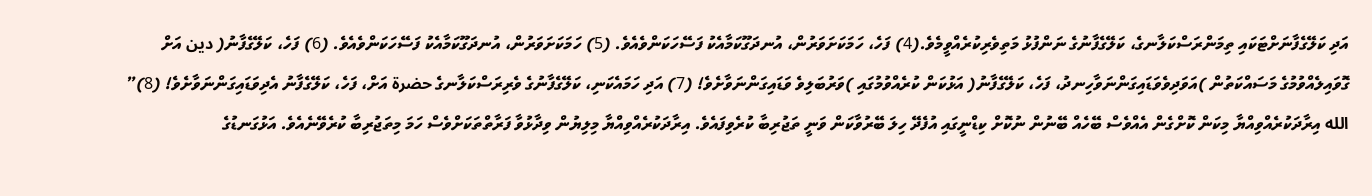އަދި ކަލޭގެފާނަށްޓަކައި ތިމަންރަސްކަލާނގެ، ކަލޭގެފާނުގެ ނަންފުޅު މަތިވެރިކުރެއްވީމެވެ.(4) ފަހެ، ހަމަކަށަވަރުން، އުނދަގޫކަމާއެކު ފަސޭހަކަންވެއެވެ. (5) ހަމަކަށަވަރުން، އުނދަގޫކަމާއެކު ފަސޭހަކަންވެއެވެ. (6) ފަހެ، ކަލޭގެފާނު( دين އަށް ގޮވައިލެއްވުމުގެ މަސައްކަތުން )އަވަދިވެވަޑައިގަންނަވާހިނދު، ފަހެ، ކަލޭގެފާނު( އަޅުކަން ކުރެއްވުމުގައި )ވަރުބަލިވެ ވަޑައިގަންނަވާށެވެ! (7) އަދި ހަމައެކަނި، ކަލޭގެފާނުގެ ވެރިރަސްކަލާނގެ حضرة އަށް، ފަހެ، ކަލޭގެފާނު އެދިވަޑައިގަންނަވާށެވެ! (8)”
الله އިރާދަކުރެއްވިއްޔާ މިކަން ކޮށްގެން އެއްވެސް ބޭހެއް ބޭނުން ނުކޮށް ކިޑްނީގައި އުފެދޭ ހިލަ ބޭރުވާކަން ވަނީ ތަޖުރިބާ ކުރެވިފައެވެ. އިރާދަކުރެއްވިއްޔާ މިލިޔުން ވިދާޅުވާ ފަރާތްތަކަށްވެސް ހަމަ މިތަޖުރިބާ ކުރެވޭނެއެވެ. އަޅުގަނޑުގެ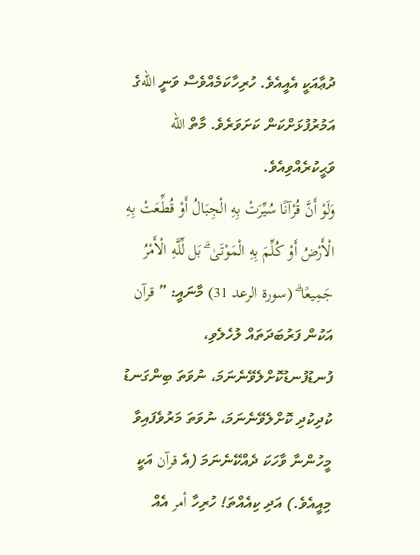ދުޢާއަކީ އެއީއެވެ. ހުރިހާކަމެއްވެސް ވަނީ اللهގެ އަމުރުފުޅަށްކަން ކަށަވަރެވެ. މާތް الله ވަޙީކުރެއްވިއެވެ.
وَلَوْ أَنَّ قُرْآنًا سُيِّرَتْ بِهِ الْجِبَالُ أَوْ قُطِّعَتْ بِهِ الْأَرْضُ أَوْ كُلِّمَ بِهِ الْمَوْتَىٰ ۗ بَل لِّلَّهِ الْأَمْرُ جَمِيعًا ۗ (سورة الرعد 31) މާނައީ: ” قرآن އަކުން ފަރުބަދަތައް ލުހެލެވި، ފުނޑުފުނޑުކޮށްލެވޭނެނަމަ، ނުވަތަ ބިންގަނޑު ކުދިކުދި ކޮށްލެވޭނެނަމަ، ނުވަތަ މަރުވެފައިވާ މީހުންނާ ވާހަކަ ދެއްކޭނެނަމަ (އެ قرآن އަކީ މިއީއެވެ.) އަދި ކިއެއްތަ! ހުރިހާ أمر އެއް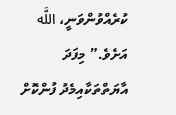ކުރެއްވުންވަނީ، اللَّه އަށެވެ.” މިފަދަ އާޔަތްތަކާއިމެދު ފުންކޮށް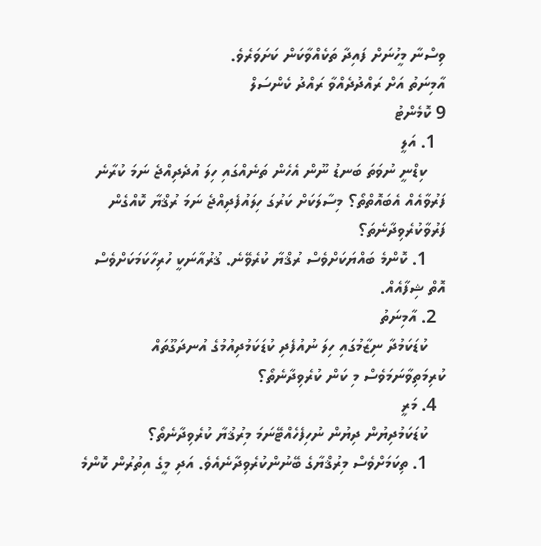ވިސްނާ މީހުނަށް ފައިދާ ތަކެއްވާކަން ކަށަވަރެވެ.
އާމިނަތު އަށް ރައްދުދެއްވާ ރައްދު ކެންސަލް
9 ކޮމެންޓު
  1. އަލީ
    ކިޑްނީ ނުވަތަ ބަނޑު ނޫން އެހެން ތަނެއްގައި ހިލަ އުދެދިއްޖެ ނަމަ ކުރާނެ ފަރުވާއެއް އެބައޮތްތޯ؟ މިސާލަކަށް ކަރުގަ ހިލައުފެދިއްޖެ ނަމަ ރުޤްޔާ ކޮއްގެން ފަރުވާކުރެވިދާނެތަ؟
    1. ކޮންމެ ބައްޔަކަށްވެސް ރުޤްޔާ ކުރެވޭނެ. ޤުރުއާނަކީ ހުރިހާކަމަކަށްވެސް އޮތް ޝިފާއެއް.
  2. އާމިނަތު
    ކުޑަކަމުދާ ނިޒާމުގައި ހިލަ ނުއުފެދި ކުޑަކަމުދިއުމުގެ އުނދަގޫތައް ކުރިމަތިވާނަމަވެސް މި ކަން ކުރެވިދާނެތޯ؟
  4. މަރީ
    ކުޑަކަމުދިޔުން ދިޔުން ނުހިފެހެއްޓޭނަމަ މިރުޤުޔާ ކުރެވިދާނެތޯ؟
    1. ތިކަމަށްވެސް މިރުޤްޔާގެ ބޭނުންކުރެވިދާނެއެވެ. އަދި މީގެ އިތުރުން ކޮންމެ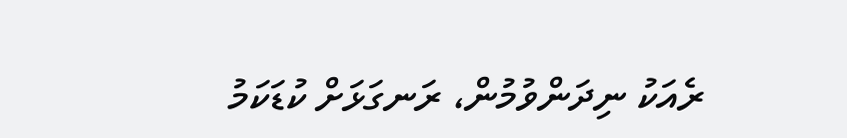ރެއަކު ނިދަންވުމުން، ރަނގަޅަށް ކުޑަކަމު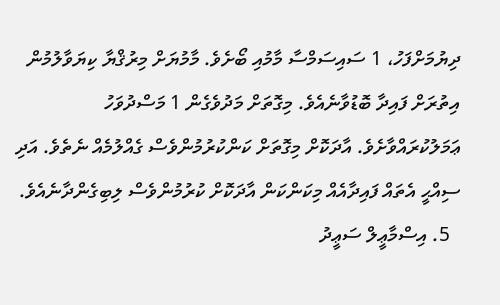ދިޔުމަށްފަހު، 1 ސައިސަމްސާ މާމުއި ބޯށެވެ. މާމުޔަށް މިރުޤްޔާ ކިޔަވާލުމުން އިތުރަށް ފައިދާ ބޮޑުވާނެއެވެ. މިގޮތަށް މަދުވެގެން 1 މަސްދުވަހު ޢަމަލުކުރައްވާށެވެ. އާދަކޮށް މިގޮތަށް ކަންކުރުމުންވެސް ގެއްލުމެއް ނެތެވެ. އަދި ސިއްޙީ އެތައް ފައިދާއެއް މިކަންކަން އާދަކޮށް ކުރުމުންވެސް ލިބިގެންދާނެއެވެ.
  5. އިސްމާޢީލް ސަޢީދު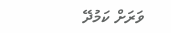ވަރަށް ކަމުދޭ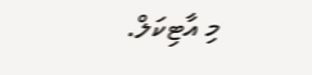މި އާޓިކަލް.